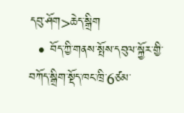དབུ་ཤོག>ཆེད་སྒྲིག
  • བོད་ཀྱི་གནས་སྤོས་དབུལ་སྐྱོར་གྱི་བཀོད་སྒྲིག་སྡོད་ཁང་ཁྲི་6ཙམ་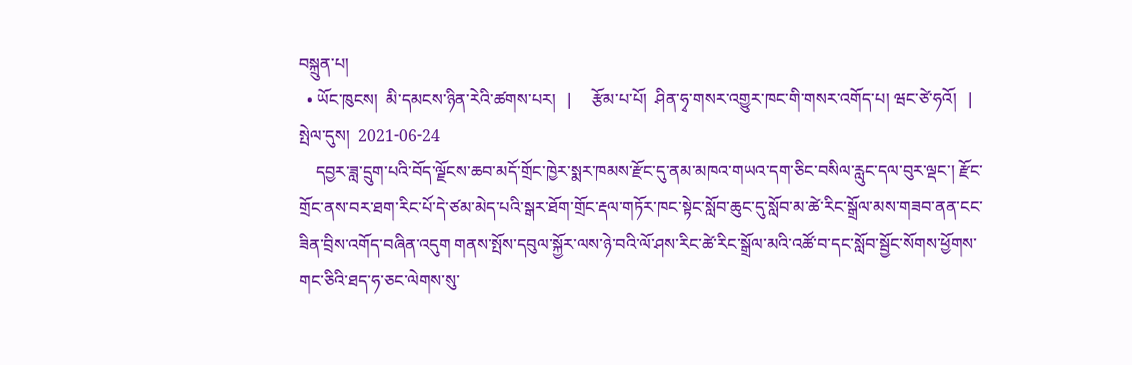བསྐྲུན་པ།
  • ཡོང་ཁུངས།  མི་དམངས་ཉིན་རེའི་ཚགས་པར།   |     རྩོམ་པ་པོ།  ཤིན་ཧྭ་གསར་འགྱུར་ཁང་གི་གསར་འགོད་པ། ཝང་ཙེ་ཧའོ།   |     སྤེལ་དུས།  2021-06-24
    དབྱར་ཟླ་དྲུག་པའི་བོད་ལྗོངས་ཆབ་མདོ་གྲོང་ཁྱེར་སྨར་ཁམས་རྫོང་དུ་ནམ་མཁའ་གཡའ་དག་ཅིང་བསིལ་རླུང་དལ་བུར་ལྡང་། རྫོང་གྲོང་ནས་བར་ཐག་རིང་པོ་དེ་ཙམ་མེད་པའི་སྒར་ཐོག་གྲོང་རྡལ་གཏོར་ཁང་སྟེང་སློབ་ཆུང་དུ་སློབ་མ་ཚེ་རིང་སྒྲོལ་མས་གཟབ་ནན་ངང་ཟིན་བྲིས་འགོད་བཞིན་འདུག གནས་སྤོས་དབུལ་སྐྱོར་ལས་ཉེ་བའི་ལོ་ཤས་རིང་ཚེ་རིང་སྒྲོལ་མའི་འཚོ་བ་དང་སློབ་སྦྱོང་སོགས་ཕྱོགས་གང་ཅིའི་ཐད་ཧ་ཅང་ལེགས་སུ་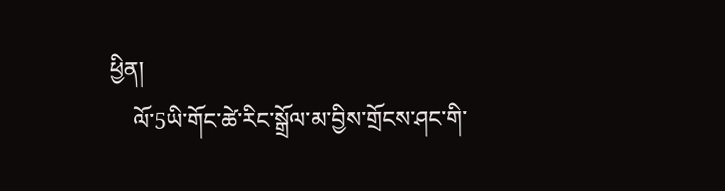ཕྱིན།
    ལོ་5ཡི་གོང་ཚེ་རིང་སྒྲོལ་མ་བྱིས་གྲོངས་ཤང་གི་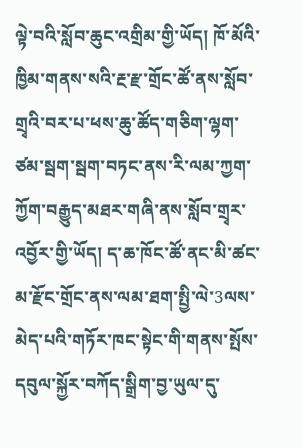ལྟེ་བའི་སློབ་ཆུང་འགྲིམ་གྱི་ཡོད། ཁོ་མོའི་ཁྱིམ་གནས་སའི་རྔ་རྫ་གྲོང་ཚོ་ནས་སློབ་གྲྭའི་བར་པ་ཕས་ཆུ་ཚོད་གཅིག་ལྷག་ཙམ་སྦག་སྦག་བཏང་ནས་རི་ལམ་ཀྱག་ཀྱོག་བརྒྱུད་མཐར་གཞི་ནས་སློབ་གྲྭར་འབྱོར་གྱི་ཡོད། ད་ཆ་ཁོང་ཚོ་ནང་མི་ཚང་མ་རྫོང་གྲོང་ནས་ལམ་ཐག་སྤྱི་ལེ་3ལས་མེད་པའི་གཏོར་ཁང་སྟེང་གི་གནས་སྤོས་དབུལ་སྐྱོར་བཀོད་སྒྲིག་བྱ་ཡུལ་དུ་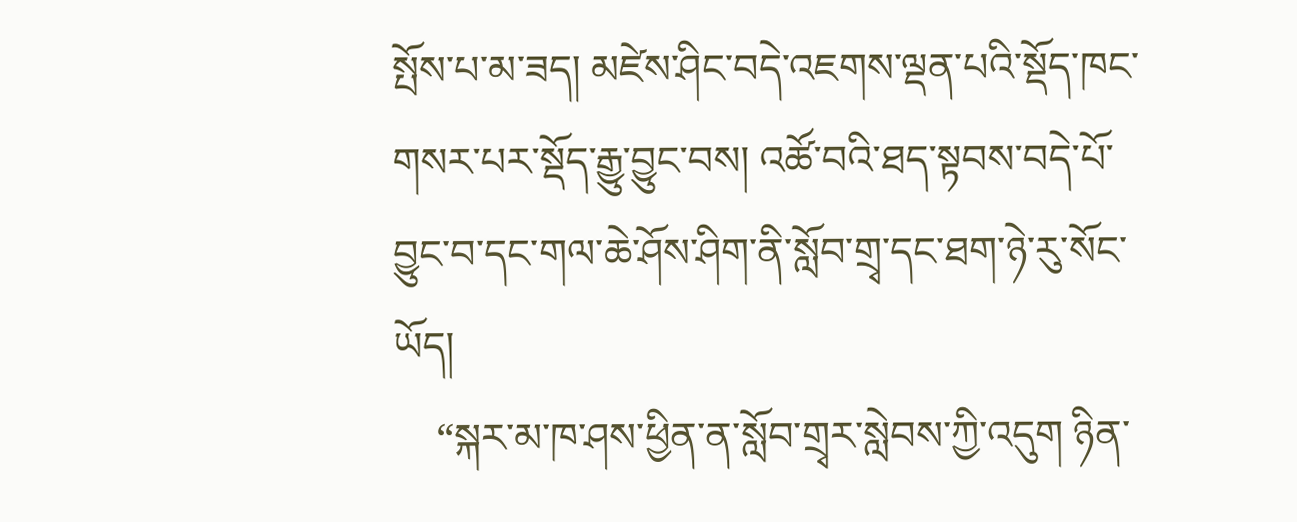སྤོས་པ་མ་ཟད། མཛེས་ཤིང་བདེ་འཇགས་ལྡན་པའི་སྡོད་ཁང་གསར་པར་སྡོད་རྒྱུ་བྱུང་བས། འཚོ་བའི་ཐད་སྟབས་བདེ་པོ་བྱུང་བ་དང་གལ་ཆེ་ཤོས་ཤིག་ནི་སློབ་གྲྭ་དང་ཐག་ཉེ་རུ་སོང་ཡོད།
    “སྐར་མ་ཁ་ཤས་ཕྱིན་ན་སློབ་གྲྭར་སླེབས་ཀྱི་འདུག ཉིན་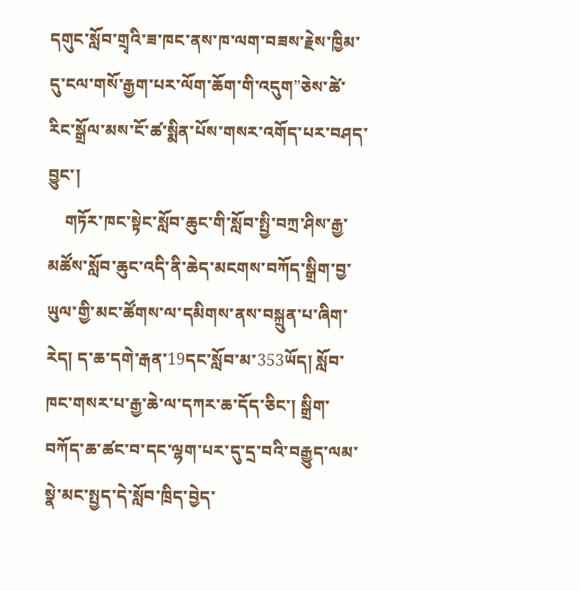དགུང་སློབ་གྲྭའི་ཟ་ཁང་ནས་ཁ་ལག་བཟས་རྗེས་ཁྱིམ་དུ་ངལ་གསོ་རྒྱག་པར་ལོག་ཆོག་གི་འདུག”ཅེས་ཚེ་རིང་སྒྲོལ་མས་ངོ་ཚ་སྨིན་པོས་གསར་འགོད་པར་བཤད་བྱུང་།
    གཏོར་ཁང་སྟེང་སློབ་ཆུང་གི་སློབ་སྤྱི་བཀྲ་ཤིས་རྒྱ་མཚོས་སློབ་ཆུང་འདི་ནི་ཆེད་མངགས་བཀོད་སྒྲིག་བྱ་ཡུལ་གྱི་མང་ཚོགས་ལ་དམིགས་ནས་བསྐྲུན་པ་ཞིག་རེད། ད་ཆ་དགེ་རྒན་19དང་སློབ་མ་353ཡོད། སློབ་ཁང་གསར་པ་རྒྱ་ཆེ་ལ་དཀར་ཆ་དོད་ཅིང་། སྒྲིག་བཀོད་ཆ་ཚང་བ་དང་ལྷག་པར་དུ་དྲ་བའི་བརྒྱུད་ལམ་སྣེ་མང་སྤྱད་དེ་སློབ་ཁྲིད་བྱེད་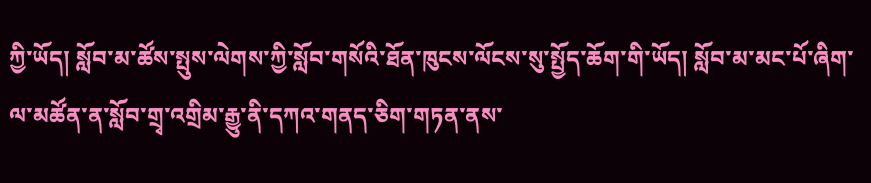ཀྱི་ཡོད། སློབ་མ་ཚོས་སྤུས་ལེགས་ཀྱི་སློབ་གསོའི་ཐོན་ཁུངས་ལོངས་སུ་སྤྱོད་ཆོག་གི་ཡོད། སློབ་མ་མང་པོ་ཞིག་ལ་མཚོན་ན་སློབ་གྲྭ་འགྲིམ་རྒྱུ་ནི་དཀའ་གནད་ཅིག་གཏན་ནས་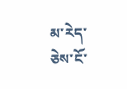མ་རེད་ཅེས་ངོ་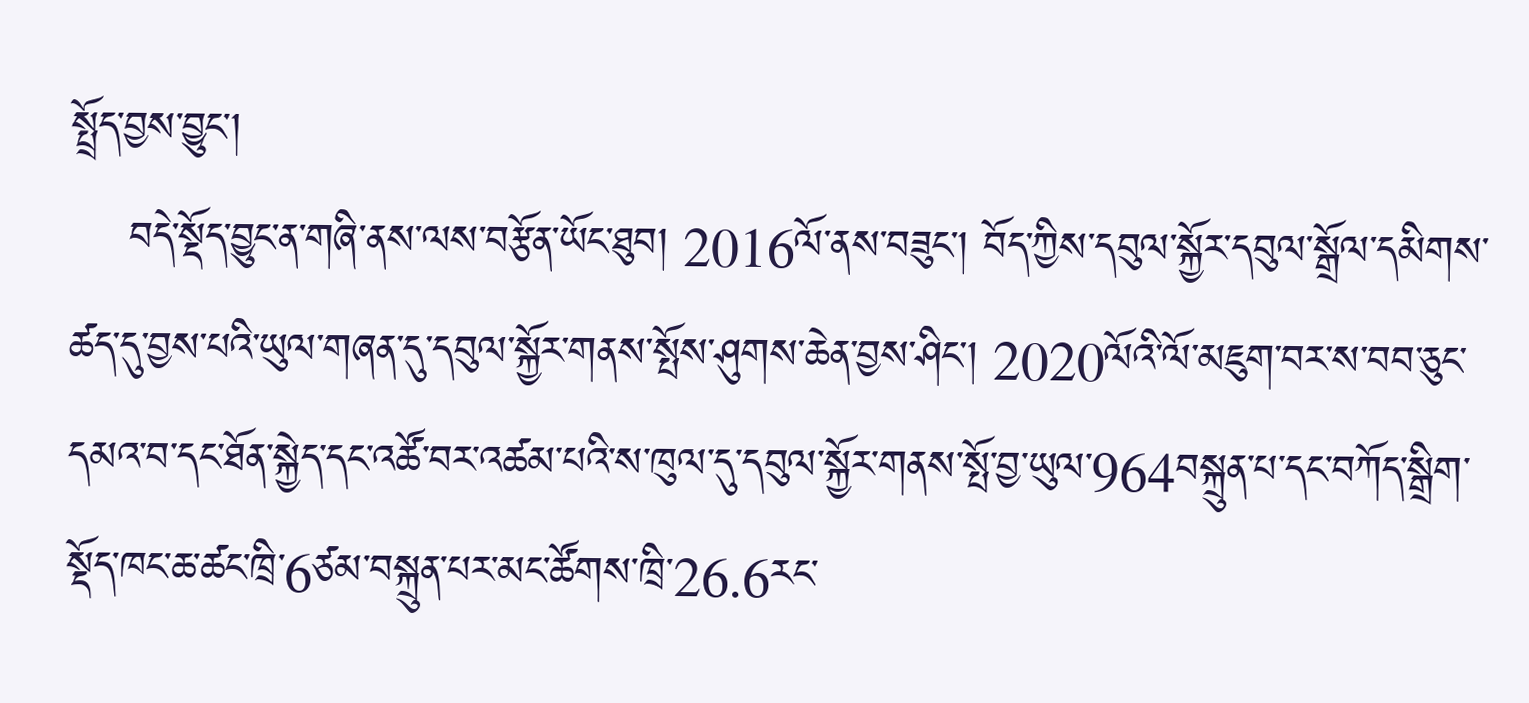སྤྲོད་བྱས་བྱུང་།
    བདེ་སྡོད་བྱུང་ན་གཞི་ནས་ལས་བརྩོན་ཡོང་ཐུབ། 2016ལོ་ནས་བཟུང་། བོད་ཀྱིས་དབུལ་སྐྱོར་དབུལ་སྒྲོལ་དམིགས་ཚད་དུ་བྱས་པའི་ཡུལ་གཞན་དུ་དབུལ་སྐྱོར་གནས་སྤོས་ཤུགས་ཆེན་བྱས་ཤིང་། 2020ལོའི་ལོ་མཇུག་བར་ས་བབ་ཅུང་དམའ་བ་དང་ཐོན་སྐྱེད་དང་འཚོ་བར་འཚམ་པའི་ས་ཁུལ་དུ་དབུལ་སྐྱོར་གནས་སྤོ་བྱ་ཡུལ་964བསྐྲུན་པ་དང་བཀོད་སྒྲིག་སྡོད་ཁང་ཆ་ཚང་ཁྲི་6ཙམ་བསྐྲུན་པར་མང་ཚོགས་ཁྲི་26.6རང་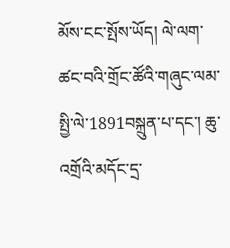མོས་ངང་སྤོས་ཡོད། ལེ་ལག་ཚང་བའི་གྲོང་ཚོའི་གཞུང་ལམ་སྤྱི་ལེ་1891བསྐྲུན་པ་དང་། ཆུ་འགྲོའི་མདོང་དྲ་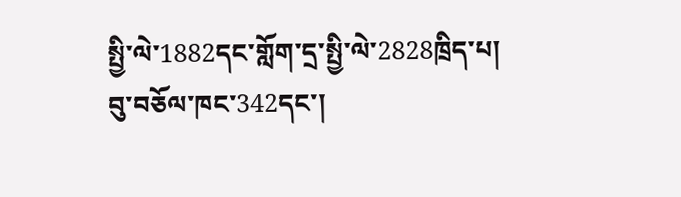སྤྱི་ལེ་1882དང་གློག་དྲ་སྤྱི་ལེ་2828ཁྲིད་པ། བུ་བཅོལ་ཁང་342དང་།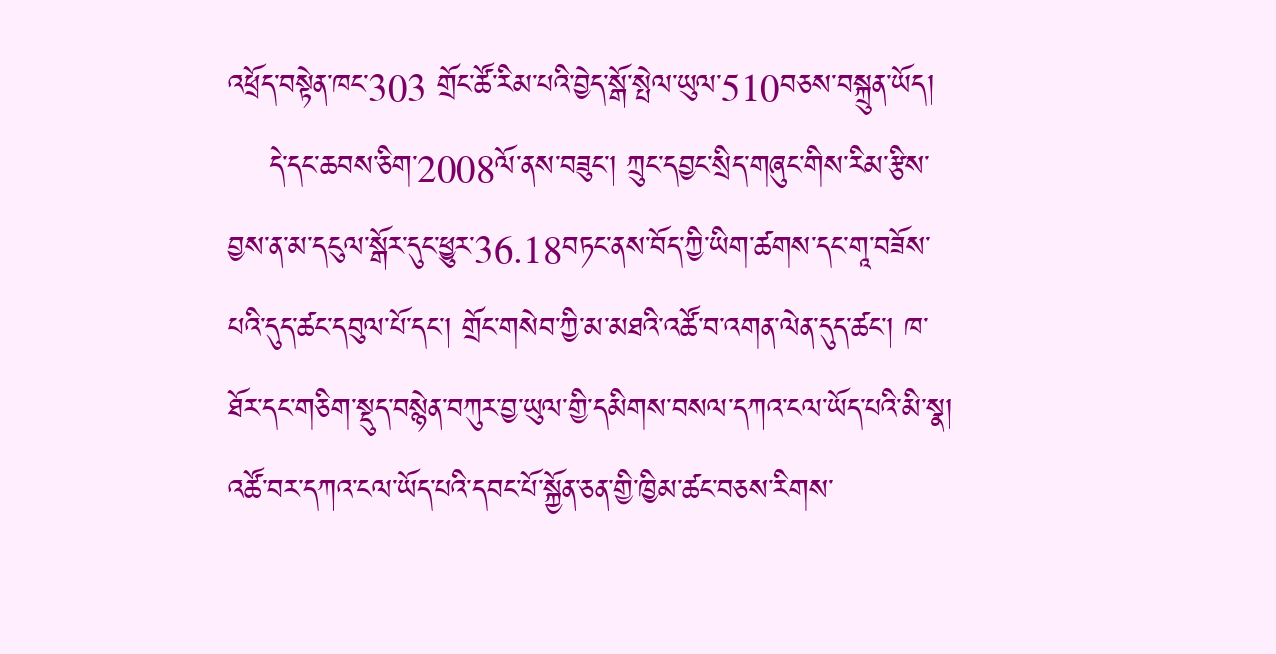འཕྲོད་བསྟེན་ཁང་303 གྲོང་ཚོ་རིམ་པའི་བྱེད་སྒོ་སྤེལ་ཡུལ་510བཅས་བསྐྲུན་ཡོད།
    དེ་དང་ཆབས་ཅིག་2008ལོ་ནས་བཟུང་། ཀྲུང་དབྱང་སྲིད་གཞུང་གིས་རིམ་རྩིས་བྱས་ན་མ་དངུལ་སྒོར་དུང་ཕྱུར་36.18བཏང་ནས་བོད་ཀྱི་ཡིག་ཚགས་དང་གཱ་བཟོས་པའི་དུད་ཚང་དབུལ་པོ་དང་། གྲོང་གསེབ་ཀྱི་མ་མཐའི་འཚོ་བ་འགན་ལེན་དུད་ཚང་། ཁ་ཐོར་དང་གཅིག་སྡུད་བསྙེན་བཀུར་བྱ་ཡུལ་གྱི་དམིགས་བསལ་དཀའ་ངལ་ཡོད་པའི་མི་སྣ། འཚོ་བར་དཀའ་ངལ་ཡོད་པའི་དབང་པོ་སྐྱོན་ཅན་གྱི་ཁྱིམ་ཚང་བཅས་རིགས་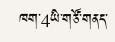ཁག་4ཡི་གཙོ་གནད་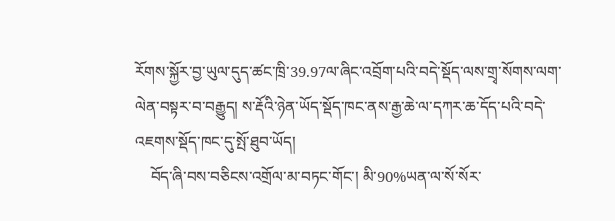རོགས་སྐྱོར་བྱ་ཡུལ་དུད་ཚང་ཁྲི་39.97ལ་ཞིང་འབྲོག་པའི་བདེ་སྡོད་ལས་གྲྭ་སོགས་ལག་ལེན་བསྟར་བ་བརྒྱུད། ས་རྡོའི་ཉེན་ཡོད་སྡོད་ཁང་ནས་རྒྱ་ཆེ་ལ་དཀར་ཆ་དོད་པའི་བདེ་འཇགས་སྡོད་ཁང་དུ་སྤོ་ཐུབ་ཡོད།
    བོད་ཞི་བས་བཅིངས་འགྲོལ་མ་བཏང་གོང་། མི་90%ཡན་ལ་སོ་སོར་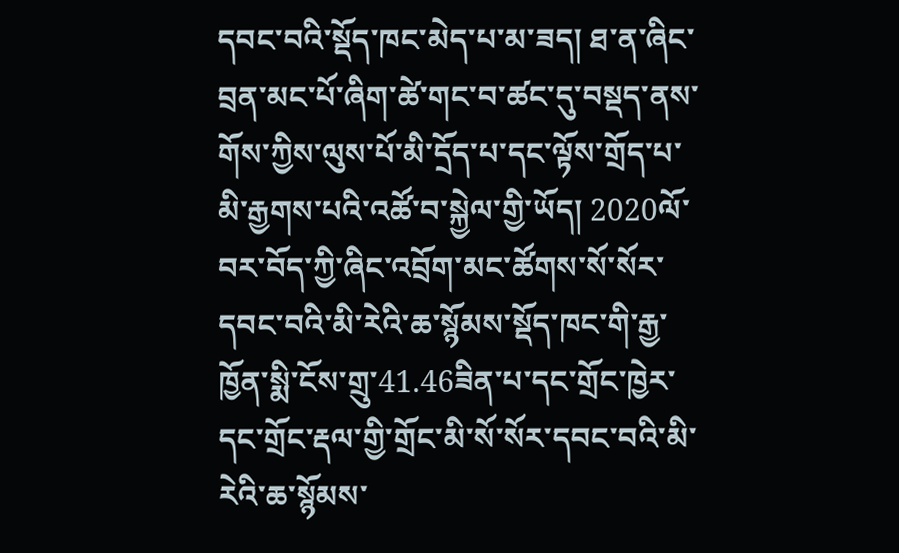དབང་བའི་སྡོད་ཁང་མེད་པ་མ་ཟད། ཐ་ན་ཞིང་བྲན་མང་པོ་ཞིག་ཚེ་གང་བ་ཚང་དུ་བསྡད་ནས་གོས་ཀྱིས་ལུས་པོ་མི་དྲོད་པ་དང་ལྟོས་གྲོད་པ་མི་རྒྱགས་པའི་འཚོ་བ་སྐྱེལ་གྱི་ཡོད། 2020ལོ་བར་བོད་ཀྱི་ཞིང་འབྲོག་མང་ཚོགས་སོ་སོར་དབང་བའི་མི་རེའི་ཆ་སྙོམས་སྡོད་ཁང་གི་རྒྱ་ཁྱོན་སྨི་ངོས་གྲུ་41.46ཟིན་པ་དང་གྲོང་ཁྱེར་དང་གྲོང་རྡལ་གྱི་གྲོང་མི་སོ་སོར་དབང་བའི་མི་རེའི་ཆ་སྙོམས་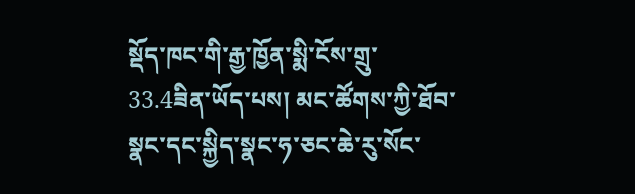སྡོད་ཁང་གི་རྒྱ་ཁྱོན་སྨི་ངོས་གྲུ་33.4ཟིན་ཡོད་པས། མང་ཚོགས་ཀྱི་ཐོབ་སྣང་དང་སྐྱིད་སྣང་ཧ་ཅང་ཆེ་རུ་སོང་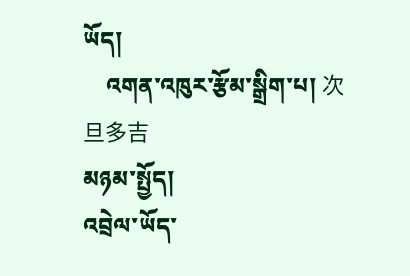ཡོད།
    འགན་འཁུར་རྩོམ་སྒྲིག་པ། 次旦多吉
མཉམ་སྤྱོད།
འབྲེལ་ཡོད་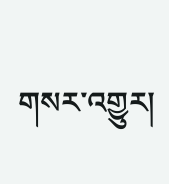གསར་འགྱུར།